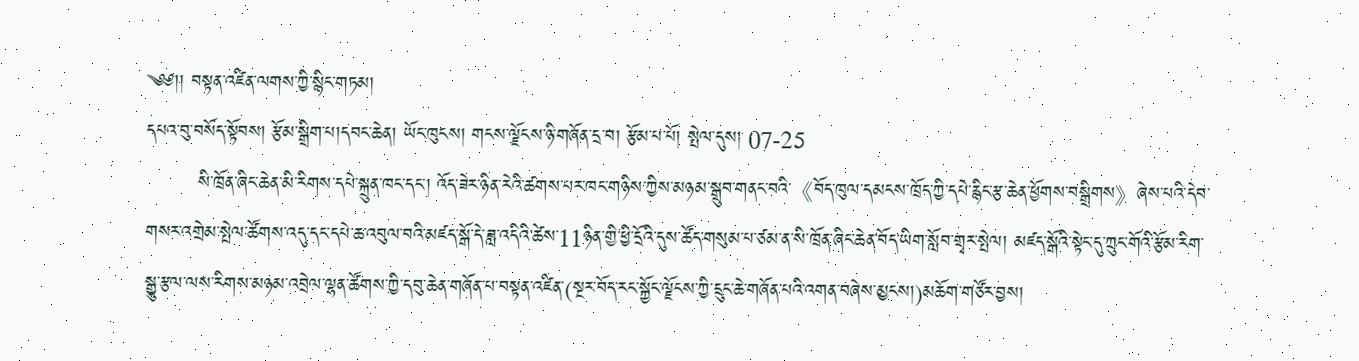༄༅།། བསྟན་འཛིན་ལགས་ཀྱི་སྙིང་གཏམ།
དཔའ་བུ་བསོད་སྟོབས། རྩོམ་སྒྲིག་པ།དབང་ཆེན། ཡོང་ཁུངས། གངས་ལྗོངས་ཉི་གཞོན་དྲ་བ། རྩོམ་པ་པོ། སྤེལ་དུས། 07-25
        སི་ཁྲོན་ཞིང་ཆེན་མི་རིགས་དཔེ་སྐྲུན་ཁང་དང་། འོད་ཟེར་ཉིན་རེའི་ཚགས་པར་ཁང་གཉིས་ཀྱིས་མཉམ་སྒྲུབ་གནང་བའི་《བོད་ཁུལ་དམངས་ཁྲོད་ཀྱི་དཔེ་རྙིང་རྩ་ཆེན་ཕྱོགས་བསྒྲིགས》ཞེས་པའི་དེབ་གསར་འགྲེམ་སྤེལ་ཚོགས་འདུ་དང་དཔེ་ཆ་འབུལ་བའི་མཛད་སྒོ་དེ་ཟླ་འདིའི་ཚེས་11ཉིན་གྱི་ཕྱི་དྲོའི་དུས་ཚོད་གསུམ་པ་ཙམ་ན་སི་ཁྲོན་ཞིང་ཆེན་བོད་ཡིག་སློབ་གྲྭར་སྤེལ། མཛད་སྒོའི་སྟེང་དུ་ཀྲུང་གོའི་རྩོམ་རིག་སྒྱུ་རྩལ་ལས་རིགས་མཉམ་འབྲེལ་ལྷན་ཚོགས་ཀྱི་དབུ་ཆེན་གཞོན་པ་བསྟན་འཛིན་(སྔར་བོད་རང་སྐྱོང་ལྗོངས་ཀྱི་དྲུང་ཆེ་གཞོན་པའི་འགན་བཞེས་མྱངས།)མཆོག་གཙོར་བྱས།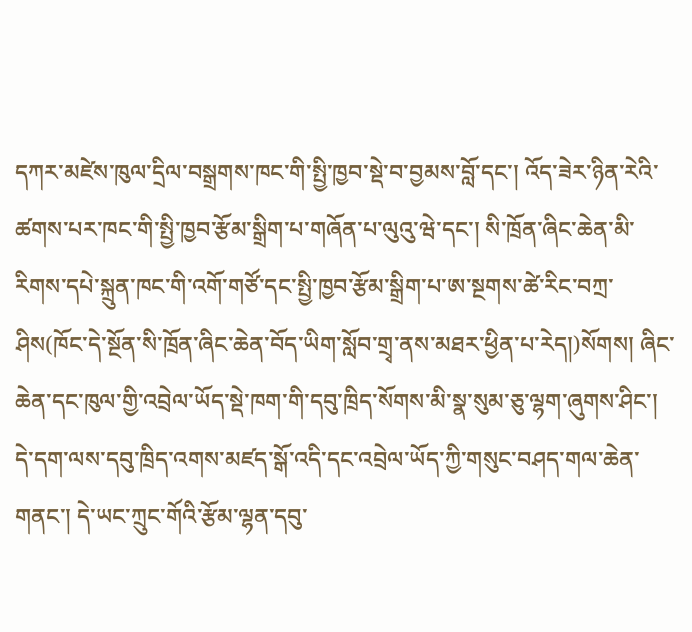དཀར་མཛེས་ཁུལ་དྲིལ་བསྒྲགས་ཁང་གི་སྤྱི་ཁྱབ་སྡེ་བ་བྱམས་བློ་དང་། འོད་ཟེར་ཉིན་རེའི་ཚགས་པར་ཁང་གི་སྤྱི་ཁྱབ་རྩོམ་སྒྲིག་པ་གཞོན་པ་ལུའུ་ཝེ་དང་། སི་ཁྲོན་ཞིང་ཆེན་མི་རིགས་དཔེ་སྐྲུན་ཁང་གི་འགོ་གཙོ་དང་སྤྱི་ཁྱབ་རྩོམ་སྒྲིག་པ་ཨ་སྔགས་ཚེ་རིང་བཀྲ་ཤིས(ཁོང་དེ་སྔོན་སི་ཁྲོན་ཞིང་ཆེན་བོད་ཡིག་སློབ་གྲྭ་ནས་མཐར་ཕྱིན་པ་རེད།)སོགས། ཞིང་ཆེན་དང་ཁུལ་གྱི་འབྲེལ་ཡོད་སྡེ་ཁག་གི་དབུ་ཁྲིད་སོགས་མི་སྣ་སུམ་ཅུ་ལྷག་ཞུགས་ཤིང་། དེ་དག་ལས་དབུ་ཁྲིད་འགས་མཛད་སྒོ་འདི་དང་འབྲེལ་ཡོད་ཀྱི་གསུང་བཤད་གལ་ཆེན་གནང་། དེ་ཡང་ཀྲུང་གོའི་རྩོམ་ལྷན་དབུ་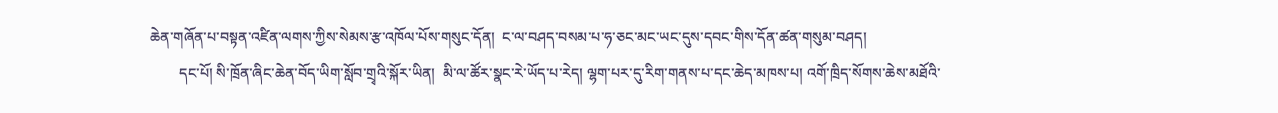ཆེན་གཞོན་པ་བསྟན་འཛིན་ལགས་ཀྱིས་སེམས་རྩ་འཁོལ་པོས་གསུང་དོན།  ང་ལ་བཤད་བསམ་པ་ཧ་ཅང་མང་ཡང་དུས་དབང་གིས་དོན་ཚན་གསུམ་བཤད།
        དང་པོ། སི་ཁྲོན་ཞིང་ཆེན་བོད་ཡིག་སློབ་གྲྭའི་སྐོར་ཡིན།  མི་ལ་ཚོར་སྣང་རེ་ཡོད་པ་རེད། ལྷག་པར་དུ་རིག་གནས་པ་དང་ཆེད་མཁས་པ། འགོ་ཁྲིད་སོགས་ཆེས་མཐོའི་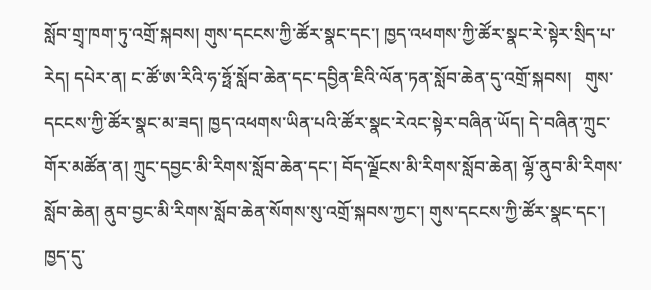སློབ་གྲྭ་ཁག་ཏུ་འགྲོ་སྐབས། གུས་དངངས་ཀྱི་ཚོར་སྣང་དང་། ཁྱད་འཕགས་ཀྱི་ཚོར་སྣང་རེ་སྟེར་སྲིད་པ་རེད། དཔེར་ན། ང་ཚོ་ཨ་རིའི་ཧ་ཧྥོ་སློབ་ཆེན་དང་དབྱིན་ཇིའི་ལོན་ཏན་སློབ་ཆེན་དུ་འགྲོ་སྐབས།   གུས་དངངས་ཀྱི་ཚོར་སྣང་མ་ཟད། ཁྱད་འཕགས་ཡིན་པའི་ཚོར་སྣང་རེའང་སྟེར་བཞིན་ཡོད། དེ་བཞིན་ཀྲུང་གོར་མཚོན་ན། ཀྲུང་དབྱང་མི་རིགས་སློབ་ཆེན་དང་། བོད་ལྗོངས་མི་རིགས་སློབ་ཆེན། ལྷོ་ནུབ་མི་རིགས་སློབ་ཆེན། ནུབ་བྱང་མི་རིགས་སློབ་ཆེན་སོགས་སུ་འགྲོ་སྐབས་ཀྱང་། གུས་དངངས་ཀྱི་ཚོར་སྣང་དང་། ཁྱད་དུ་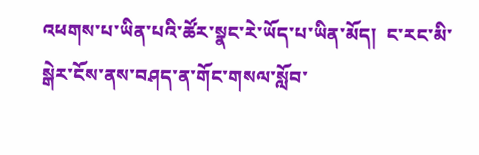འཕགས་པ་ཡིན་པའི་ཚོར་སྣང་རེ་ཡོད་པ་ཡིན་མོད།  ང་རང་མི་སྒེར་ངོས་ནས་བཤད་ན་གོང་གསལ་སློབ་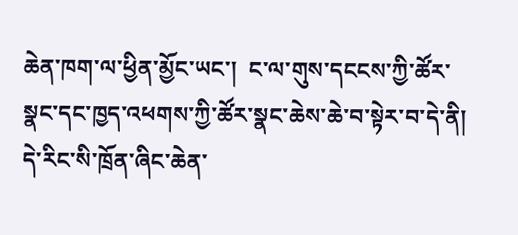ཆེན་ཁག་ལ་ཕྱིན་མྱོང་ཡང་།  ང་ལ་གུས་དངངས་ཀྱི་ཚོར་སྣང་དང་ཁྱད་འཕགས་ཀྱི་ཚོར་སྣང་ཆེས་ཆེ་བ་སྟེར་བ་དེ་ནི། དེ་རིང་སི་ཁྲོན་ཞིང་ཆེན་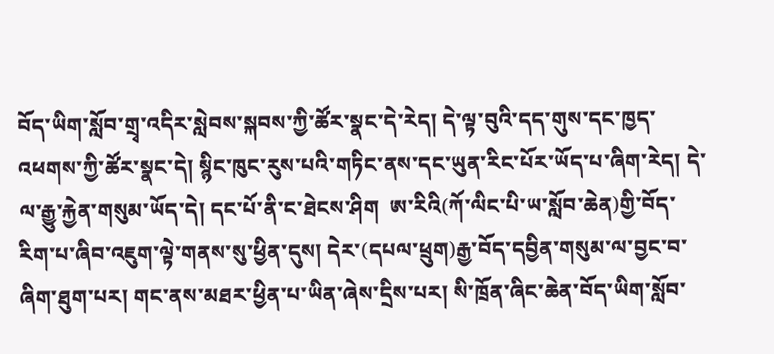བོད་ཡིག་སློབ་གྲྭ་འདིར་སླེབས་སྐབས་ཀྱི་ཚོར་སྣང་དེ་རེད། དེ་ལྟ་བུའི་དད་གུས་དང་ཁྱད་འཕགས་ཀྱི་ཚོར་སྣང་དེ། སྙིང་ཁུང་རུས་པའི་གཏིང་ནས་དང་ཡུན་རིང་པོར་ཡོད་པ་ཞིག་རེད། དེ་ལ་རྒྱུ་རྐྱེན་གསུམ་ཡོད་དེ། དང་པོ་ནི་ང་ཐེངས་ཤིག  ཨ་རིའི(ཀོ་ལིང་པི་ཡ་སློབ་ཆེན)གྱི་བོད་རིག་པ་ཞིབ་འཇུག་ལྟེ་གནས་སུ་ཕྱིན་དུས། དེར་(དཔལ་ཕྲུག)རྒྱ་བོད་དབྱིན་གསུམ་ལ་བྱང་བ་ཞིག་ཐུག་པར། གང་ནས་མཐར་ཕྱིན་པ་ཡིན་ཞེས་དྲིས་པར། སི་ཁྲོན་ཞིང་ཆེན་བོད་ཡིག་སློབ་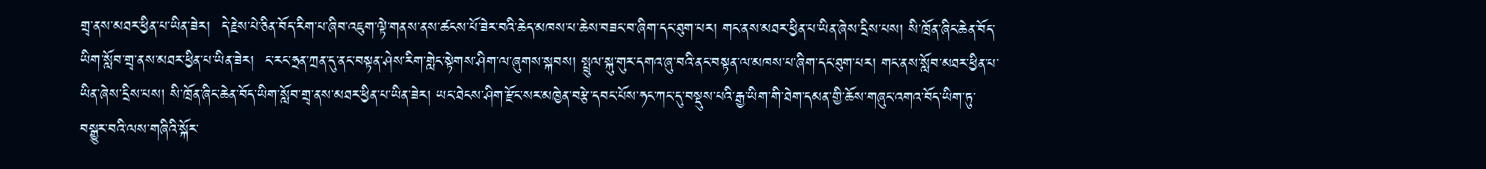གྲྭ་ནས་མཐར་ཕྱིན་པ་ཡིན་ཟེར།  དེ་རྗེས་པེ་ཅིན་བོད་རིག་པ་ཞིབ་འཇུག་ལྟེ་གནས་ནས་ཚངས་པོ་ཟེར་བའི་ཆེད་མཁས་པ་ཆེས་བཟང་བ་ཞིག་དང་ཐུག་པར། གང་ནས་མཐར་ཕྱིན་པ་ཡིན་ཞེས་དྲིས་པས། སི་ཁྲོན་ཞིང་ཆེན་བོད་ཡིག་སློབ་གྲྭ་ནས་མཐར་ཕྱིན་པ་ཡིན་ཟེར།  ང་རང་ཧྲན་ཀྲན་དུ་ནང་བསྟན་ཤེས་རིག་གླེང་སྟེགས་ཤིག་ལ་ཞུགས་སྐབས། སྤྲུལ་སྐུ་གུར་དགའ་ཞུ་བའི་ནང་བསྟན་ལ་མཁས་པ་ཞིག་དང་ཐུག་པར། གང་ནས་སློབ་མཐར་ཕྱིན་པ་ཡིན་ཞེས་དྲིས་པས། སི་ཁྲོན་ཞིང་ཆེན་བོད་ཡིག་སློབ་གྲྭ་ནས་མཐར་ཕྱིན་པ་ཡིན་ཟེར། ཡང་ཐེངས་ཤིག་རྫོང་སར་མཁྱེན་བརྩེ་དབང་པོས་ཧང་ཀང་དུ་བསྡུས་པའི་རྒྱ་ཡིག་གི་ཐེག་དམན་གྱི་ཆོས་གཞུང་འགའ་བོད་ཡིག་ཏུ་བསྒྱུར་བའི་ལས་གཞིའི་སྐོར་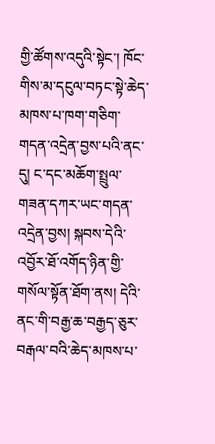གྱི་ཚོགས་འདུའི་སྟེང་། ཁོང་གིས་མ་དངུལ་བཏང་སྟེ་ཆེད་མཁས་པ་ཁག་གཅིག་གདན་འདྲེན་བྱས་པའི་ནང་དུ། ང་དང་མཆོག་སྤྲུལ་གཟན་དཀར་ཡང་གདན་འདྲེན་བྱས། སྐབས་དེའི་འབྱོར་ཐོ་འགོད་ཉིན་གྱི་གསོལ་སྟོན་ཐོག་ནས། དེའི་ནང་གི་བརྒྱ་ཆ་བརྒྱད་ཅུར་བརྒལ་བའི་ཆེད་མཁས་པ་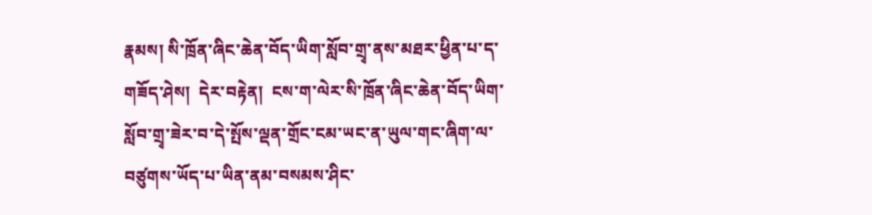རྣམས། སི་ཁྲོན་ཞིང་ཆེན་བོད་ཡིག་སློབ་གྲྭ་ནས་མཐར་ཕྱིན་པ་ད་གཟོད་ཤེས།  དེར་བརྟེན།  ངས་ག་ལེར་སི་ཁྲོན་ཞིང་ཆེན་བོད་ཡིག་སློབ་གྲྭ་ཟེར་བ་དེ་སྤོས་ལྡན་གྲོང་ངམ་ཡང་ན་ཡུལ་གང་ཞིག་ལ་བཙུགས་ཡོད་པ་ཡིན་ནམ་བསམས་ཤིང་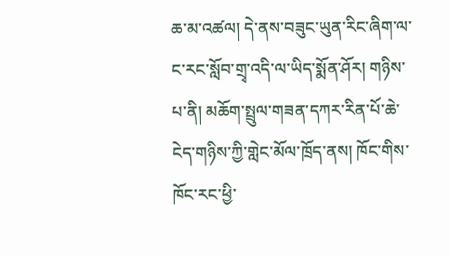ཆ་མ་འཚལ། དེ་ནས་བཟུང་ཡུན་རིང་ཞིག་ལ་ང་རང་སློབ་གྲྭ་འདི་ལ་ཡིད་སྨོན་ཤོར། གཉིས་པ་ནི། མཆོག་སྤྲུལ་གཟན་དཀར་རིན་པོ་ཆེ་ངེད་གཉིས་ཀྱི་གླེང་མོལ་ཁྲོད་ནས། ཁོང་གིས་ཁོང་རང་ཕྱི་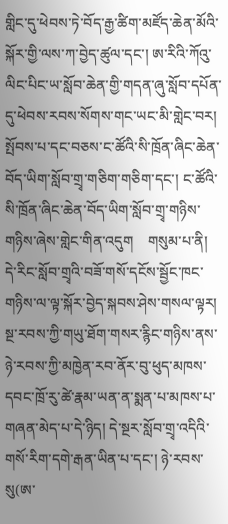གླིང་དུ་ཕེབས་ཏེ་བོད་རྒྱ་ཚིག་མཛོད་ཆེན་མོའི་སྐོར་གྱི་ལས་ཀ་བྱེད་ཚུལ་དང་། ཨ་རིའི་ཀོའུ་ལིང་པིང་ཡ་སློབ་ཆེན་གྱི་གདན་ཞུ་སློབ་དཔོན་དུ་ཕེབས་རབས་སོགས་གང་ཡང་མི་གླེང་བར། སྤོབས་པ་དང་བཅས་ང་ཚོའི་སི་ཁྲོན་ཞིང་ཆེན་བོད་ཡིག་སློབ་གྲྭ་གཅིག་གཅིག་དང་། ང་ཚོའི་སི་ཁྲོན་ཞིང་ཆེན་བོད་ཡིག་སློབ་གྲྭ་གཉིས་གཉིས་ཞེས་གླེང་གིན་འདུག    གསུམ་པ་ནི། དེ་རིང་སློབ་གྲྭའི་བཟོ་གསོ་དངོས་སྦྱོང་ཁང་གཉིས་ལ་ལྟ་སྐོར་བྱེད་སྐབས་ཤེས་གསལ་ལྟར།  སྔ་རབས་ཀྱི་གཡུ་ཐོག་གསར་རྙིང་གཉིས་ནས་ཉེ་རབས་ཀྱི་མཁྱེན་རབ་ནོར་བུ་ཕུད་མཁས་དབང་ཁྲོ་རུ་ཚེ་རྣམ་ཡན་ན་སྨན་པ་མཁས་པ་གཞན་མེད་པ་དེ་ཉིད། དེ་སྔར་སློབ་གྲྭ་འདིའི་གསོ་རིག་དགེ་རྒན་ཡིན་པ་དང་། ཉེ་རབས་སུ(ཨ་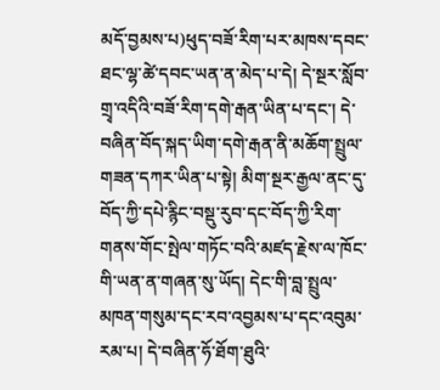མདོ་བྱམས་པ)ཕུད་བཟོ་རིག་པར་མཁས་དབང་ཐང་ལྷ་ཚེ་དབང་ཡན་ན་མེད་པ་དེ། དེ་སྔར་སློབ་གྲྭ་འདིའི་བཟོ་རིག་དགེ་རྒན་ཡིན་པ་དང་། དེ་བཞིན་བོད་སྐད་ཡིག་དགེ་རྒན་ནི་མཆོག་སྤྲུལ་གཟན་དཀར་ཡིན་པ་སྟེ། མིག་སྔར་རྒྱལ་ནང་དུ་བོད་ཀྱི་དཔེ་རྙིང་བསྡུ་རུབ་དང་བོད་ཀྱི་རིག་གནས་གོང་སྤེལ་གཏོང་བའི་མཛད་རྗེས་ལ་ཁོང་གི་ཡན་ན་གཞན་སུ་ཡོད། དེང་གི་བླ་སྤྲུལ་མཁན་གསུམ་དང་རབ་འབྱམས་པ་དང་འབུམ་རམ་པ། དེ་བཞིན་ཧོ་ཐོག་ཐུའི་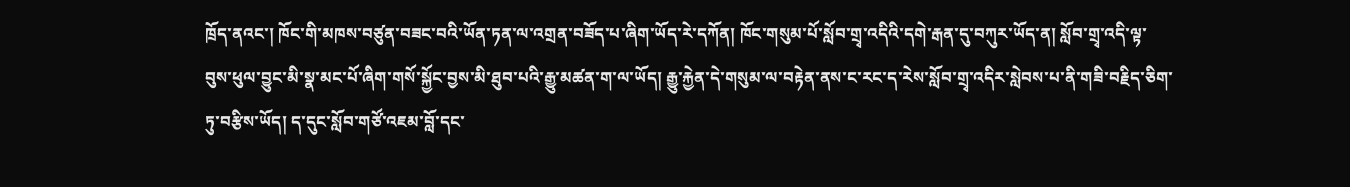ཁྲོད་ནའང་། ཁོང་གི་མཁས་བཙུན་བཟང་བའི་ཡོན་ཏན་ལ་འགྲན་བཟོད་པ་ཞིག་ཡོད་རེ་དཀོན། ཁོང་གསུམ་པོ་སློབ་གྲྭ་འདིའི་དགེ་རྒན་དུ་བཀུར་ཡོད་ན། སློབ་གྲྭ་འདི་ལྟ་བུས་ཕུལ་བྱུང་མི་སྣ་མང་པོ་ཞིག་གསོ་སྐྱོང་བྱས་མི་ཐུབ་པའི་རྒྱུ་མཚན་ག་ལ་ཡོད། རྒྱུ་རྐྱེན་དེ་གསུམ་ལ་བརྟེན་ནས་ང་རང་ད་རེས་སློབ་གྲྭ་འདིར་སླེབས་པ་ནི་གཟི་བརྗིད་ཅིག་ཏུ་བརྩིས་ཡོད། ད་དུང་སློབ་གཙོ་འཇམ་བློ་དང་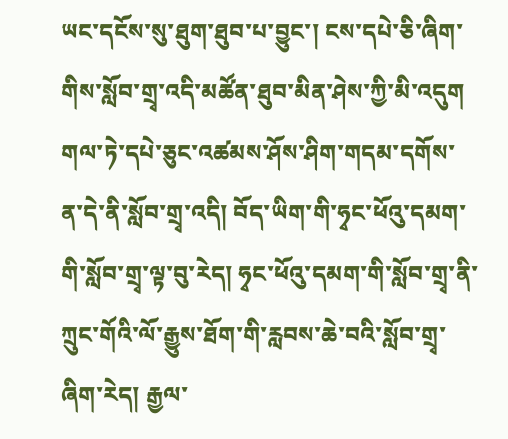ཡང་དངོས་སུ་ཐུག་ཐུབ་པ་བྱུང་། ངས་དཔེ་ཅི་ཞིག་གིས་སློབ་གྲྭ་འདི་མཚོན་ཐུབ་མིན་ཤེས་ཀྱི་མི་འདུག  གལ་ཏེ་དཔེ་ཅུང་འཚམས་ཤོས་ཤིག་གདམ་དགོས་ན་དེ་ནི་སློབ་གྲྭ་འདི། བོད་ཡིག་གི་ཧྭང་ཕོའུ་དམག་གི་སློབ་གྲྭ་ལྟ་བུ་རེད། ཧྭང་ཕོའུ་དམག་གི་སློབ་གྲྭ་ནི་ཀྲུང་གོའི་ལོ་རྒྱུས་ཐོག་གི་རླབས་ཆེ་བའི་སློབ་གྲྭ་ཞིག་རེད། རྒྱལ་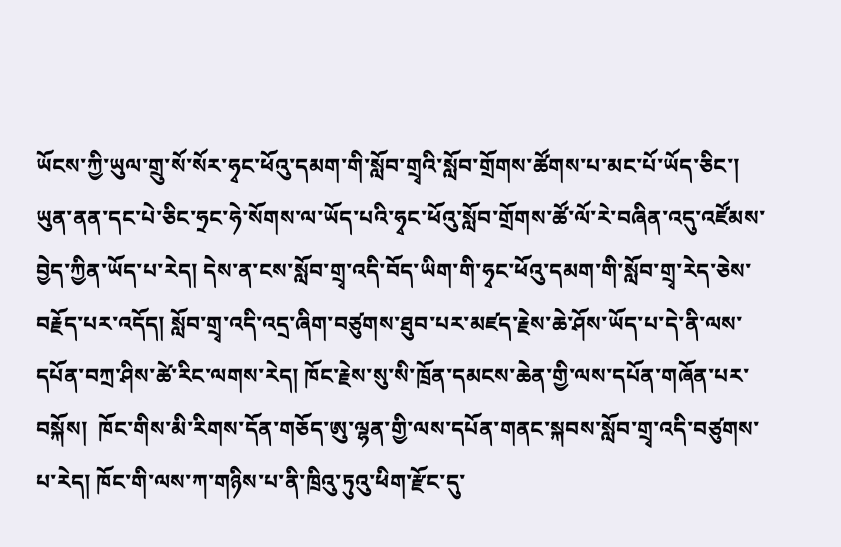ཡོངས་ཀྱི་ཡུལ་གྲུ་སོ་སོར་ཧྭང་ཕོའུ་དམག་གི་སློབ་གྲྭའི་སློབ་གྲོགས་ཚོགས་པ་མང་པོ་ཡོད་ཅིང་། ཡུན་ནན་དང་པེ་ཅིང་ཧྲང་ཧེ་སོགས་ལ་ཡོད་པའི་ཧྭང་ཕོའུ་སློབ་གྲོགས་ཚོ་ལོ་རེ་བཞིན་འདུ་འཛོམས་བྱེད་ཀྱིན་ཡོད་པ་རེད། དེས་ན་ངས་སློབ་གྲྭ་འདི་བོད་ཡིག་གི་ཧྭང་ཕོའུ་དམག་གི་སློབ་གྲྭ་རེད་ཅེས་བརྗོད་པར་འདོད། སློབ་གྲྭ་འདི་འདྲ་ཞིག་བཙུགས་ཐུབ་པར་མཛད་རྗེས་ཆེ་ཤོས་ཡོད་པ་དེ་ནི་ལས་དཔོན་བཀྲ་ཤིས་ཚེ་རིང་ལགས་རེད། ཁོང་རྗེས་སུ་སི་ཁྲོན་དམངས་ཆེན་གྱི་ལས་དཔོན་གཞོན་པར་བསྐོས།  ཁོང་གིས་མི་རིགས་དོན་གཅོད་ཨུ་ལྷན་གྱི་ལས་དཔོན་གནང་སྐབས་སློབ་གྲྭ་འདི་བཙུགས་པ་རེད། ཁོང་གི་ལས་ཀ་གཉིས་པ་ནི་ཁྲིའུ་ཏུའུ་ཕིག་རྫོང་དུ་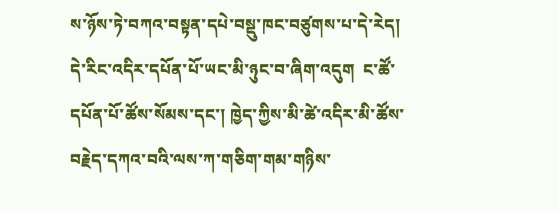ས་ཉོས་ཏེ་བཀའ་བསྟན་དཔེ་བསྡུ་ཁང་བཙུགས་པ་དེ་རེད།  དེ་རིང་འདིར་དཔོན་པོ་ཡང་མི་ཉུང་བ་ཞིག་འདུག  ང་ཚོ་དཔོན་པོ་ཚོས་སོམས་དང་། ཁྱེད་ཀྱིས་མི་ཚེ་འདིར་མི་ཚོས་བརྗེད་དཀའ་བའི་ལས་ཀ་གཅིག་གམ་གཉིས་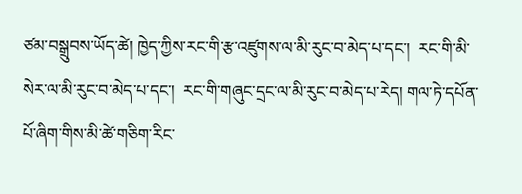ཙམ་བསྒྲུབས་ཡོད་ཚེ། ཁྱེད་ཀྱིས་རང་གི་རྩ་འཛུགས་ལ་མི་རུང་བ་མེད་པ་དང་།  རང་གི་མི་སེར་ལ་མི་རུང་བ་མེད་པ་དང་།  རང་གི་གཞུང་དྲང་ལ་མི་རུང་བ་མེད་པ་རེད། གལ་ཏེ་དཔོན་པོ་ཞིག་གིས་མི་ཚེ་གཅིག་རིང་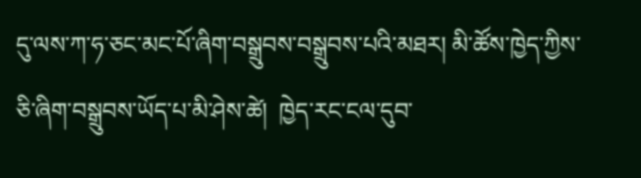དུ་ལས་ཀ་ཧ་ཅང་མང་པོ་ཞིག་བསྒྲུབས་བསྒྲུབས་པའི་མཐར། མི་ཚོས་ཁྱེད་ཀྱིས་ཅི་ཞིག་བསྒྲུབས་ཡོད་པ་མི་ཤེས་ཚེ།  ཁྱེད་རང་ངལ་དུབ་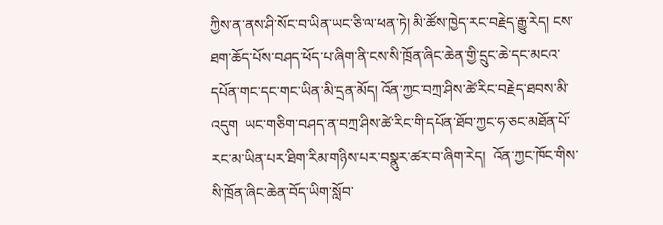ཀྱིས་ན་ནས་ཤི་སོང་བ་ཡིན་ཡང་ཅི་ལ་ཕན་ཏེ། མི་ཚོས་ཁྱེད་རང་བརྗེད་རྒྱུ་རེད། ངས་ཐག་ཆོད་པོས་བཤད་ཕོད་པ་ཞིག་ནི་ངས་སི་ཁྲོན་ཞིང་ཆེན་གྱི་དྲུང་ཆེ་དང་མངའ་དཔོན་གང་དང་གང་ཡིན་མི་དྲན་མོད། འོན་ཀྱང་བཀྲ་ཤིས་ཚེ་རིང་བརྗེད་ཐབས་མི་འདུག  ཡང་གཅིག་བཤད་ན་བཀྲ་ཤིས་ཚེ་རིང་གི་དཔོན་ཐོབ་ཀྱང་ཧ་ཅང་མཐོན་པོ་རང་མ་ཡིན་པར་ཐིག་རིམ་གཉིས་པར་བསྣུར་ཚར་བ་ཞིག་རེད།  འོན་ཀྱང་ཁོང་གིས་སི་ཁྲོན་ཞིང་ཆེན་བོད་ཡིག་སློབ་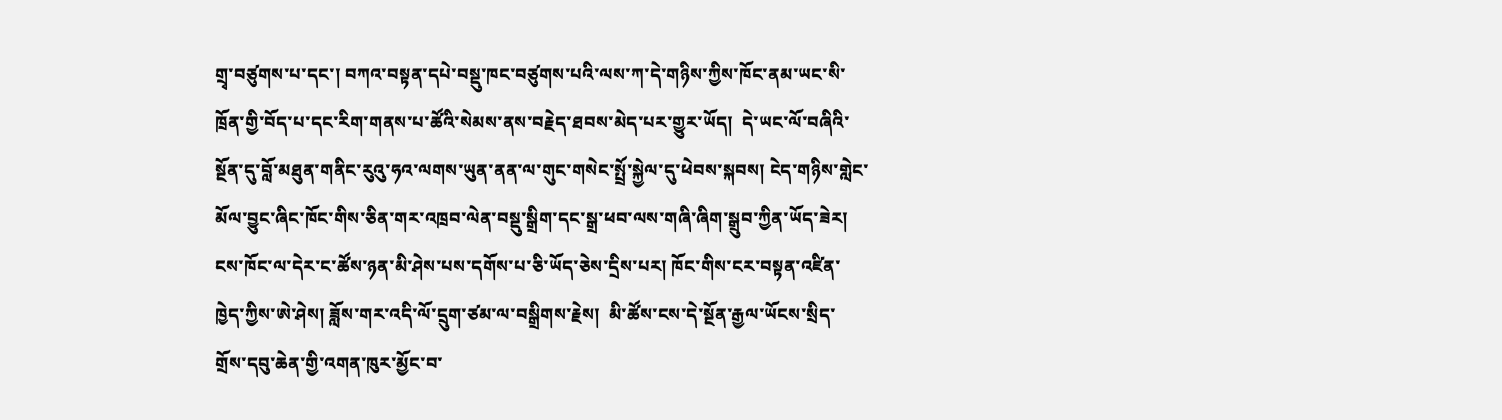གྲྭ་བཙུགས་པ་དང་། བཀའ་བསྟན་དཔེ་བསྡུ་ཁང་བཙུགས་པའི་ལས་ཀ་དེ་གཉིས་ཀྱིས་ཁོང་ནམ་ཡང་སི་ཁྲོན་གྱི་བོད་པ་དང་རིག་གནས་པ་ཚོའི་སེམས་ནས་བརྗེད་ཐབས་མེད་པར་གྱུར་ཡོད།  དེ་ཡང་ལོ་བཞིའི་སྔོན་དུ་བློ་མཐུན་གནིང་རུའུ་ཧའ་ལགས་ཡུན་ནན་ལ་གུང་གསེང་སྤྲོ་སྐྱེལ་དུ་ཕེབས་སྐབས། ངེད་གཉིས་གླེང་མོལ་བྱུང་ཞིང་ཁོང་གིས་ཅིན་གར་འཁྲབ་ལེན་བསྡུ་སྒྲིག་དང་སྒྲ་ཕབ་ལས་གཞི་ཞིག་སྒྲུབ་ཀྱིན་ཡོད་ཟེར།  ངས་ཁོང་ལ་དེར་ང་ཚོས་ཉན་མི་ཤེས་པས་དགོས་པ་ཅི་ཡོད་ཅེས་དྲིས་པར། ཁོང་གིས་ངར་བསྟན་འཛིན་ཁྱེད་ཀྱིས་ཨེ་ཤེས། ཟློས་གར་འདི་ལོ་དྲུག་ཙམ་ལ་བསྒྲིགས་རྗེས།  མི་ཚོས་ངས་དེ་སྔོན་རྒྱལ་ཡོངས་སྲིད་གྲོས་དབུ་ཆེན་གྱི་འགན་ཁུར་མྱོང་བ་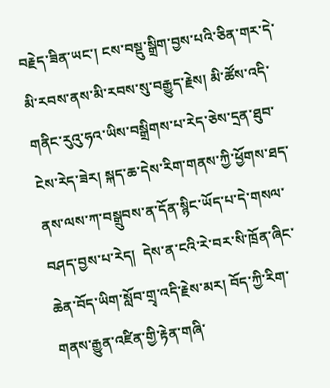བརྗེད་ཟིན་ཡང་། ངས་བསྡུ་སྒྲིག་བྱས་པའི་ཅིན་གར་དེ་མི་རབས་ནས་མི་རབས་སུ་བརྒྱུད་རྗེས། མི་ཚོས་འདི་གནིང་རུའུ་ཧའ་ཡིས་བསྒྲིགས་པ་རེད་ཅེས་དྲན་ཐུབ་ངེས་རེད་ཟེར། སྐད་ཆ་དེས་རིག་གནས་ཀྱི་ཕྱོགས་ཐད་ནས་ལས་ཀ་བསྒྲུབས་ན་དོན་སྙིང་ཡོད་པ་དེ་གསལ་བཤད་བྱས་པ་རེད།  དེས་ན་ངའི་རེ་བར་སི་ཁྲོན་ཞིང་ཆེན་བོད་ཡིག་སློབ་གྲྭ་འདི་རྗེས་མར། བོད་ཀྱི་རིག་གནས་རྒྱུན་འཛིན་གྱི་རྟེན་གཞི་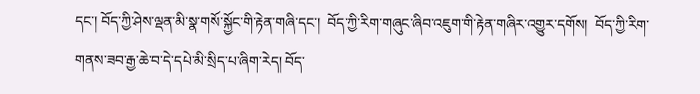དང་། བོད་ཀྱི་ཤེས་ལྡན་མི་སྣ་གསོ་སྐྱོང་གི་རྟེན་གཞི་དང་།  བོད་ཀྱི་རིག་གཞུང་ཞིབ་འཇུག་གི་རྟེན་གཞིར་འགྱུར་དགོས།  བོད་ཀྱི་རིག་གནས་ཟབ་རྒྱ་ཆེ་བ་དེ་དཔེ་མི་སྲིད་པ་ཞིག་རེད། བོད་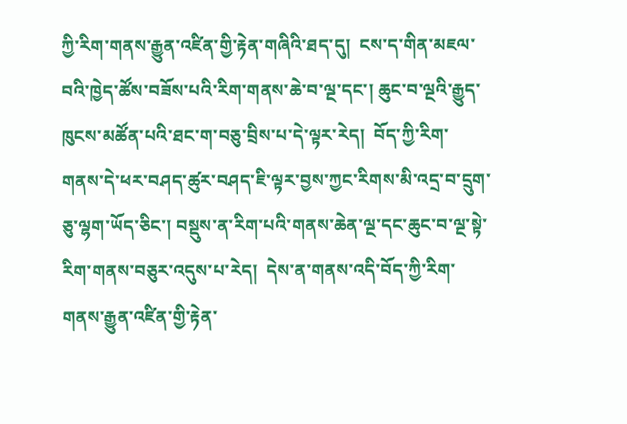ཀྱི་རིག་གནས་རྒྱུན་འཛིན་གྱི་རྟེན་གཞིའི་ཐད་དུ།  ངས་ད་གིན་མཇལ་བའི་ཁྱེད་ཚོས་བཟོས་པའི་རིག་གནས་ཆེ་བ་ལྔ་དང་། ཆུང་བ་ལྔའི་རྒྱུད་ཁུངས་མཚོན་པའི་ཐང་ག་བཅུ་བྲིས་པ་དེ་ལྟར་རེད།  བོད་ཀྱི་རིག་གནས་དེ་ཕར་བཤད་ཚུར་བཤད་ཇི་ལྟར་བྱས་ཀྱང་རིགས་མི་འདྲ་བ་དྲུག་ཅུ་ལྷག་ཡོད་ཅིང་། བསྡུས་ན་རིག་པའི་གནས་ཆེན་ལྔ་དང་ཆུང་བ་ལྔ་སྟེ་རིག་གནས་བཅུར་འདུས་པ་རེད།  དེས་ན་གནས་འདི་བོད་ཀྱི་རིག་གནས་རྒྱུན་འཛིན་གྱི་རྟེན་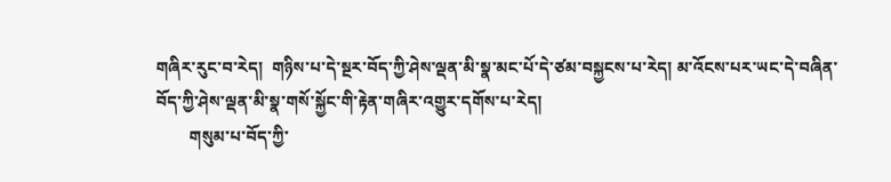གཞིར་རུང་བ་རེད།  གཉིས་པ་དེ་སྔར་བོད་ཀྱི་ཤེས་ལྡན་མི་སྣ་མང་པོ་དེ་ཙམ་བསྐྱངས་པ་རེད། མ་འོངས་པར་ཡང་དེ་བཞིན་བོད་ཀྱི་ཤེས་ལྡན་མི་སྣ་གསོ་སྐྱོང་གི་རྟེན་གཞིར་འགྱུར་དགོས་པ་རེད།
        གསུམ་པ་བོད་ཀྱི་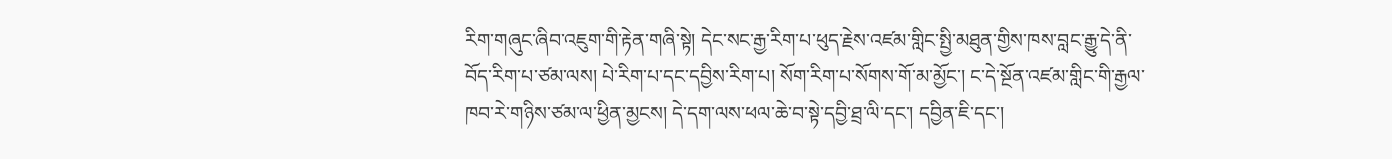རིག་གཞུང་ཞིབ་འཇུག་གི་རྟེན་གཞི་སྟེ། དེང་སང་རྒྱ་རིག་པ་ཕུད་རྗེས་འཛམ་གླིང་སྤྱི་མཐུན་གྱིས་ཁས་བླང་རྒྱུ་དེ་ནི་བོད་རིག་པ་ཙམ་ལས། པེ་རིག་པ་དང་དབྱིས་རིག་པ། སོག་རིག་པ་སོགས་གོ་མ་མྱོང་། ང་དེ་སྔོན་འཛམ་གླིང་གི་རྒྱལ་ཁབ་རེ་གཉིས་ཙམ་ལ་ཕྱིན་མྱངས། དེ་དག་ལས་ཕལ་ཆེ་བ་སྟེ་དབྱི་ཐྲ་ལི་དང་། དབྱིན་ཇི་དང་།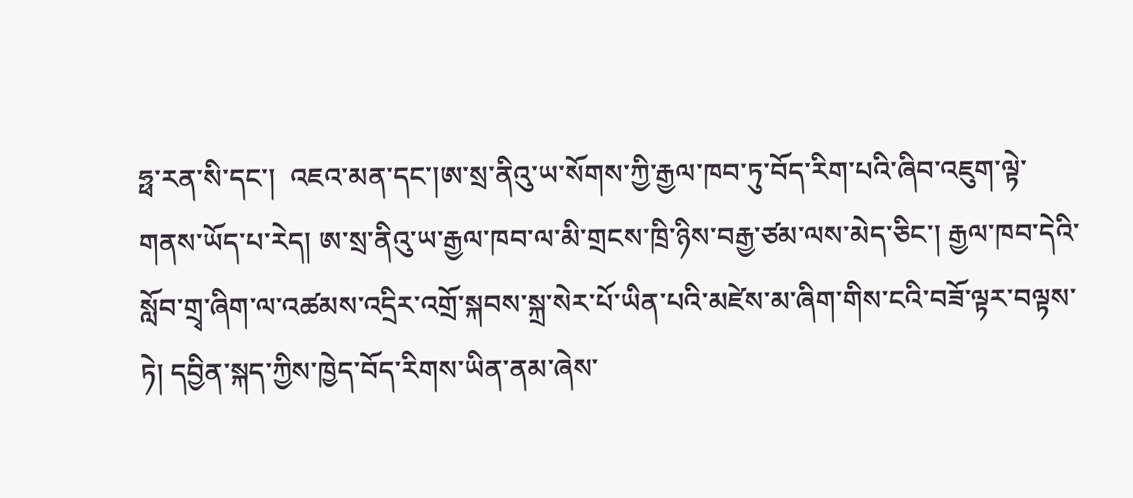ཧྥ་རན་སི་དང་།  འཇའ་མན་དང་།ཨ་སྲ་ནིའུ་ཡ་སོགས་ཀྱི་རྒྱལ་ཁབ་ཏུ་བོད་རིག་པའི་ཞིབ་འཇུག་ལྟེ་གནས་ཡོད་པ་རེད། ཨ་སྲ་ནིའུ་ཡ་རྒྱལ་ཁབ་ལ་མི་གྲངས་ཁྲི་ཉིས་བརྒྱ་ཙམ་ལས་མེད་ཅིང་། རྒྱལ་ཁབ་དེའི་སློབ་གྲྭ་ཞིག་ལ་འཚམས་འདྲིར་འགྲོ་སྐབས་སྐྲ་སེར་པོ་ཡིན་པའི་མཛེས་མ་ཞིག་གིས་ངའི་བཟོ་ལྟར་བལྟས་ཏེ། དབྱིན་སྐད་ཀྱིས་ཁྱེད་བོད་རིགས་ཡིན་ནམ་ཞེས་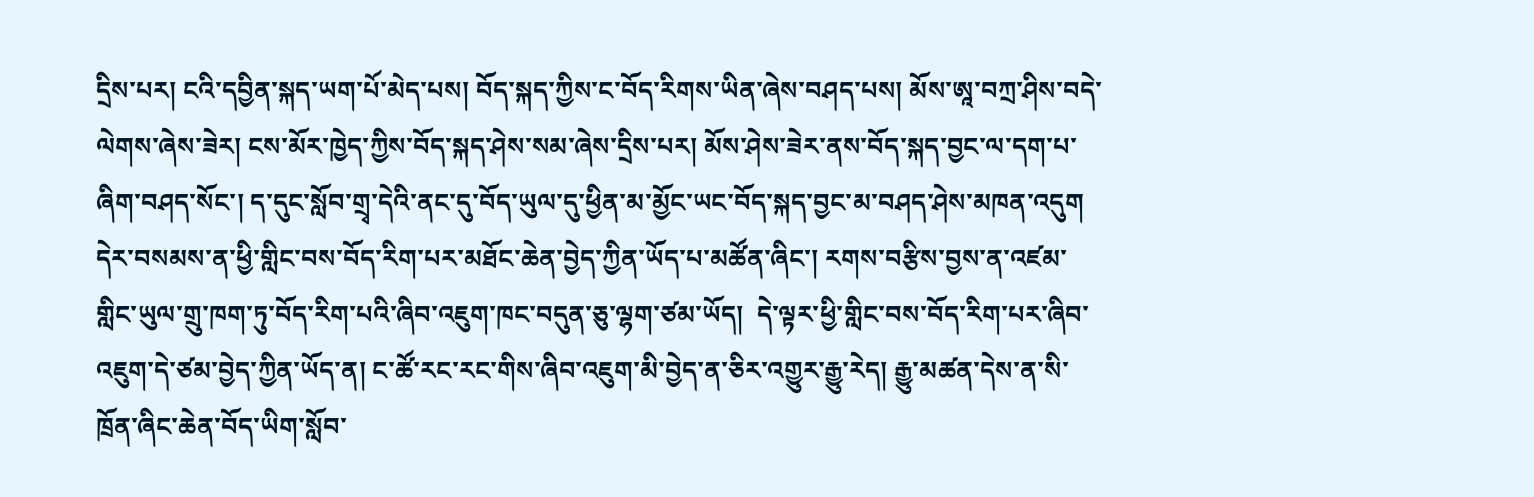དྲིས་པར། ངའི་དབྱིན་སྐད་ཡག་པོ་མེད་པས། བོད་སྐད་ཀྱིས་ང་བོད་རིགས་ཡིན་ཞེས་བཤད་པས། མོས་ཨཱ་བཀྲ་ཤིས་བདེ་ལེགས་ཞེས་ཟེར། ངས་མོར་ཁྱེད་ཀྱིས་བོད་སྐད་ཤེས་སམ་ཞེས་དྲིས་པར། མོས་ཤེས་ཟེར་ནས་བོད་སྐད་བྱང་ལ་དག་པ་ཞིག་བཤད་སོང་། ད་དུང་སློབ་གྲྭ་དེའི་ནང་དུ་བོད་ཡུལ་དུ་ཕྱིན་མ་མྱོང་ཡང་བོད་སྐད་བྱང་མ་བཤད་ཤེས་མཁན་འདུག དེར་བསམས་ན་ཕྱི་གླིང་བས་བོད་རིག་པར་མཐོང་ཆེན་བྱེད་ཀྱིན་ཡོད་པ་མཚོན་ཞིང་། རགས་བརྩིས་བྱས་ན་འཛམ་གླིང་ཡུལ་གྲུ་ཁག་ཏུ་བོད་རིག་པའི་ཞིབ་འཇུག་ཁང་བདུན་ཅུ་ལྷག་ཙམ་ཡོད།  དེ་ལྟར་ཕྱི་གླིང་བས་བོད་རིག་པར་ཞིབ་འཇུག་དེ་ཙམ་བྱེད་ཀྱིན་ཡོད་ན། ང་ཚོ་རང་རང་གིས་ཞིབ་འཇུག་མི་བྱེད་ན་ཅིར་འགྱུར་རྒྱུ་རེད། རྒྱུ་མཚན་དེས་ན་སི་ཁྲོན་ཞིང་ཆེན་བོད་ཡིག་སློབ་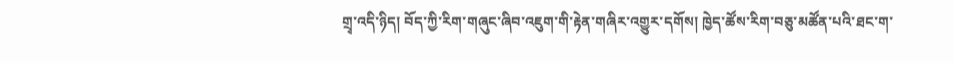གྲྭ་འདི་ཉིད། བོད་ཀྱི་རིག་གཞུང་ཞིབ་འཇུག་གི་རྟེན་གཞིར་འགྱུར་དགོས། ཁྱེད་ཚོས་རིག་བཅུ་མཚོན་པའི་ཐང་ག་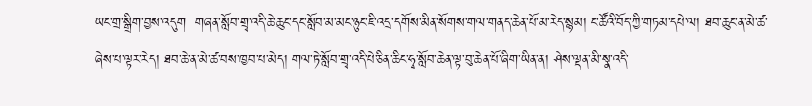ཡང་གྲ་སྒྲིག་བྱས་འདུག  གཞན་སློབ་གྲྭ་འདི་ཆེ་ཆུང་དང་སློབ་མ་མང་ཉུང་ཇི་འདྲ་དགོས་མིན་སོགས་གལ་གནད་ཆེན་པོ་མ་རེད་སྙམ། ང་ཚོའི་བོད་ཀྱི་གཏམ་དཔེ་ལ། ཐབ་ཆུང་ན་མེ་ཚ་ཞེས་པ་ལྟར་རེད། ཐབ་ཆེ་ན་མེ་ཚ་བས་ཁྱབ་པ་མེད། གལ་ཏེ་སློབ་གྲྭ་འདི་པེ་ཅིན་ཆིང་ཧྭ་སློབ་ཆེན་ལྟ་བུ་ཆེན་པོ་ཞིག་ཡིན་ན། ཤེས་ལྡན་མི་སྣ་འདི་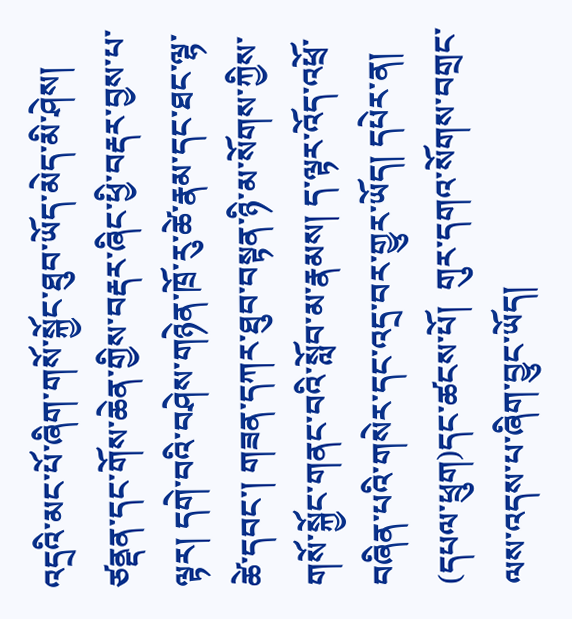འདྲའི་མང་པོ་ཞིག་གསོ་སྐྱོང་ཐུབ་ཡོད་མེད་མི་ཤེས། ཙནྡན་དང་གོས་ཆེན་གྱིས་བརྡར་ཞིང་ཕྱི་བརྡར་བྱས་པ་ལྟར། དགེ་བའི་བཤེས་གཉེན་ཁྲོ་རུ་ཚེ་རྣམ་དང་ཐང་ལྷ་ཚེ་དབང་། གཟན་དཀར་ཐུབ་བསྟན་ཉི་མ་སོགས་ཀྱིས་གསོ་སྐྱོང་གནང་བའི་སློབ་མ་རྣམས། ད་ལྟར་འོད་འཕྲོ་བཞིན་པའི་གསེར་དང་འདྲ་བར་གྱུར་ཡོད། དཔེར་ན། (དཔལ་ཕྲུག)དང་ཚངས་པོ།  གུར་དགའ་སོགས་བགྲང་ལས་འདས་པ་ཞིག་བྱུང་ཡོད།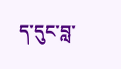ད་དུང་བླ་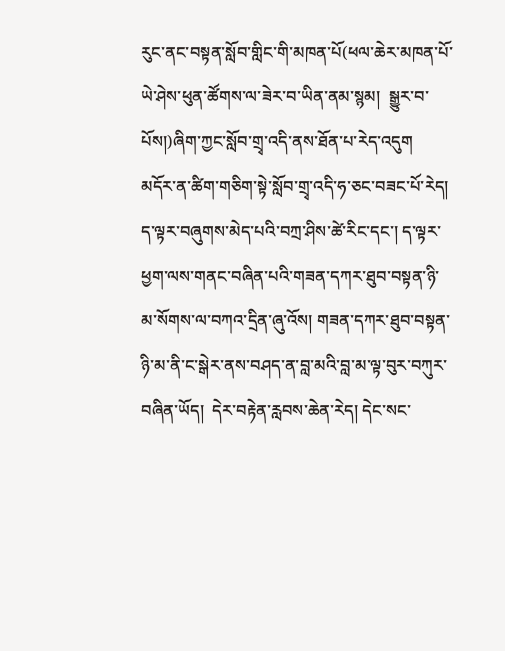རུང་ནང་བསྟན་སློབ་གླིང་གི་མཁན་པོ(ཕལ་ཆེར་མཁན་པོ་ཡེ་ཤེས་ཕུན་ཚོགས་ལ་ཟེར་བ་ཡིན་ནམ་སྙམ།  སྒྱུར་བ་པོས།)ཞིག་ཀྱང་སློབ་གྲྭ་འདི་ནས་ཐོན་པ་རེད་འདུག  མདོར་ན་ཚིག་གཅིག་སྟེ་སློབ་གྲྭ་འདི་ཧ་ཅང་བཟང་པོ་རེད།  ད་ལྟར་བཞུགས་མེད་པའི་བཀྲ་ཤིས་ཚེ་རིང་དང་། ད་ལྟར་ཕྱག་ལས་གནང་བཞིན་པའི་གཟན་དཀར་ཐུབ་བསྟན་ཉི་མ་སོགས་ལ་བཀའ་དྲིན་ཞུ་འོས། གཟན་དཀར་ཐུབ་བསྟན་ཉི་མ་ནི་ང་སྒེར་ནས་བཤད་ན་བླ་མའི་བླ་མ་ལྟ་བུར་བཀུར་བཞིན་ཡོད།  དེར་བརྟེན་རླབས་ཆེན་རེད། དེང་སང་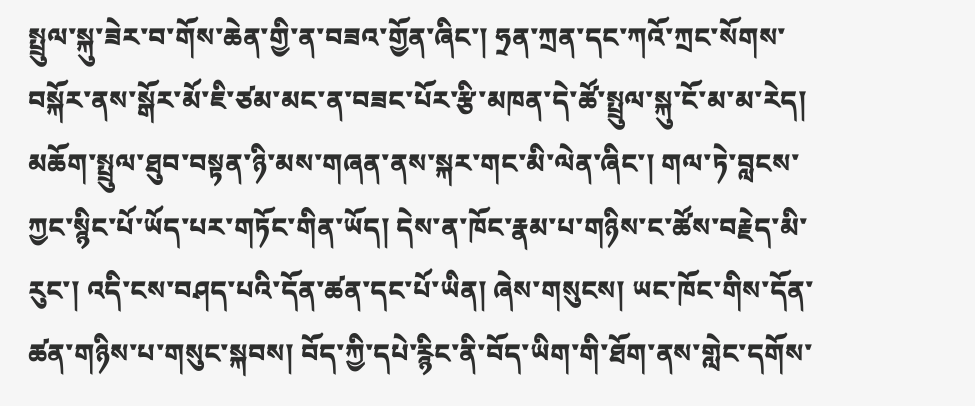སྤྲུལ་སྐུ་ཟེར་བ་གོས་ཆེན་གྱི་ན་བཟའ་གྱོན་ཞིང་། ཧྲན་ཀྲན་དང་ཀའོ་ཀྲང་སོགས་བསྐོར་ནས་སྒོར་མོ་ཇི་ཙམ་མང་ན་བཟང་པོར་རྩི་མཁན་དེ་ཚོ་སྤྲུལ་སྐུ་ངོ་མ་མ་རེད། མཆོག་སྤྲུལ་ཐུབ་བསྟན་ཉི་མས་གཞན་ནས་སྐར་གང་མི་ལེན་ཞིང་། གལ་ཏེ་བླངས་ཀྱང་སྙིང་པོ་ཡོད་པར་གཏོང་གིན་ཡོད། དེས་ན་ཁོང་རྣམ་པ་གཉིས་ང་ཚོས་བརྗེད་མི་རུང་། འདི་ངས་བཤད་པའི་དོན་ཚན་དང་པོ་ཡིན། ཞེས་གསུངས། ཡང་ཁོང་གིས་དོན་ཚན་གཉིས་པ་གསུང་སྐབས། བོད་ཀྱི་དཔེ་རྙིང་ནི་བོད་ཡིག་གི་ཐོག་ནས་གླེང་དགོས་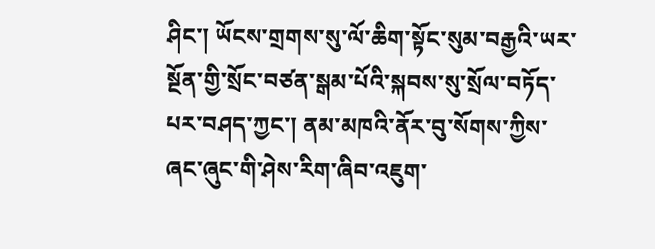ཤིང་། ཡོངས་གྲགས་སུ་ལོ་ཆིག་སྟོང་སུམ་བརྒྱའི་ཡར་སྔོན་གྱི་སྲོང་བཙན་སྒམ་པོའི་སྐབས་སུ་སྲོལ་བཏོད་པར་བཤད་ཀྱང་། ནམ་མཁའི་ནོར་བུ་སོགས་ཀྱིས་ཞང་ཞུང་གི་ཤེས་རིག་ཞིབ་འཇུག་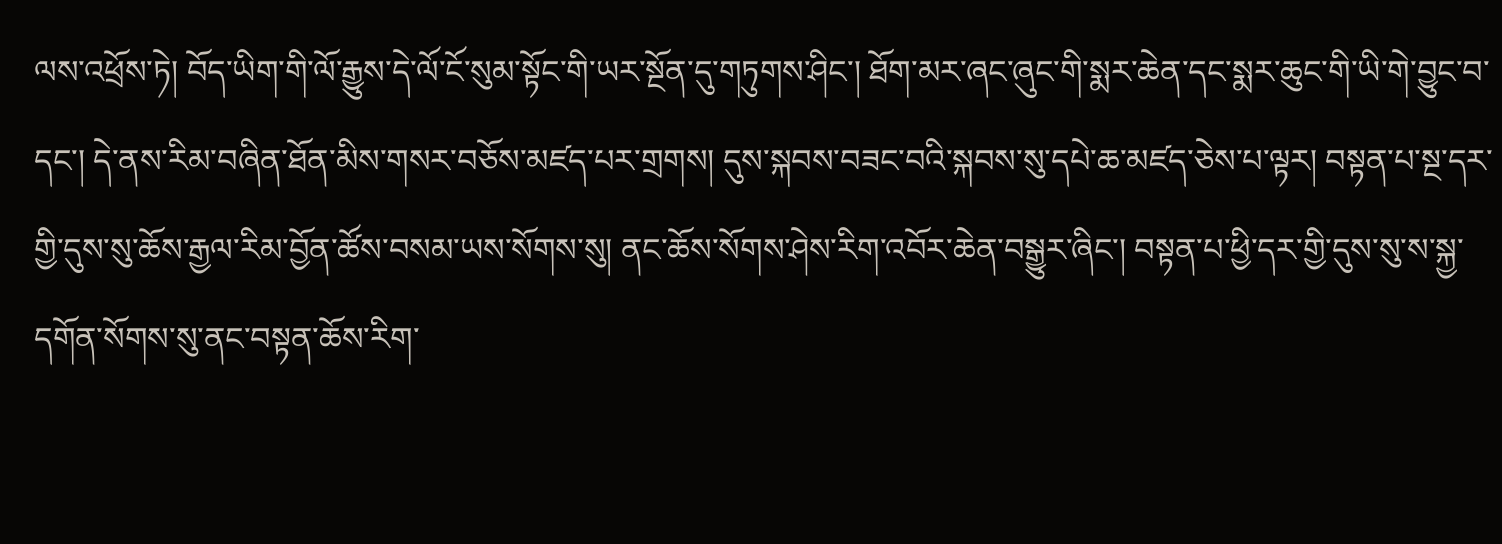ལས་འཕྲོས་ཏེ། བོད་ཡིག་གི་ལོ་རྒྱུས་དེ་ལོ་ངོ་སུམ་སྟོང་གི་ཡར་སྔོན་དུ་གཏུགས་ཤིང་། ཐོག་མར་ཞང་ཞུང་གི་སྨར་ཆེན་དང་སྨར་ཆུང་གི་ཡི་གེ་བྱུང་བ་དང་། དེ་ནས་རིམ་བཞིན་ཐོན་མིས་གསར་བཅོས་མཛད་པར་གྲགས། དུས་སྐབས་བཟང་བའི་སྐབས་སུ་དཔེ་ཆ་མཛད་ཅེས་པ་ལྟར། བསྟན་པ་སྔ་དར་གྱི་དུས་སུ་ཆོས་རྒྱལ་རིམ་བྱོན་ཚོས་བསམ་ཡས་སོགས་སུ། ནང་ཆོས་སོགས་ཤེས་རིག་འབོར་ཆེན་བསྒྱུར་ཞིང་། བསྟན་པ་ཕྱི་དར་གྱི་དུས་སུ་ས་སྐྱ་དགོན་སོགས་སུ་ནང་བསྟན་ཆོས་རིག་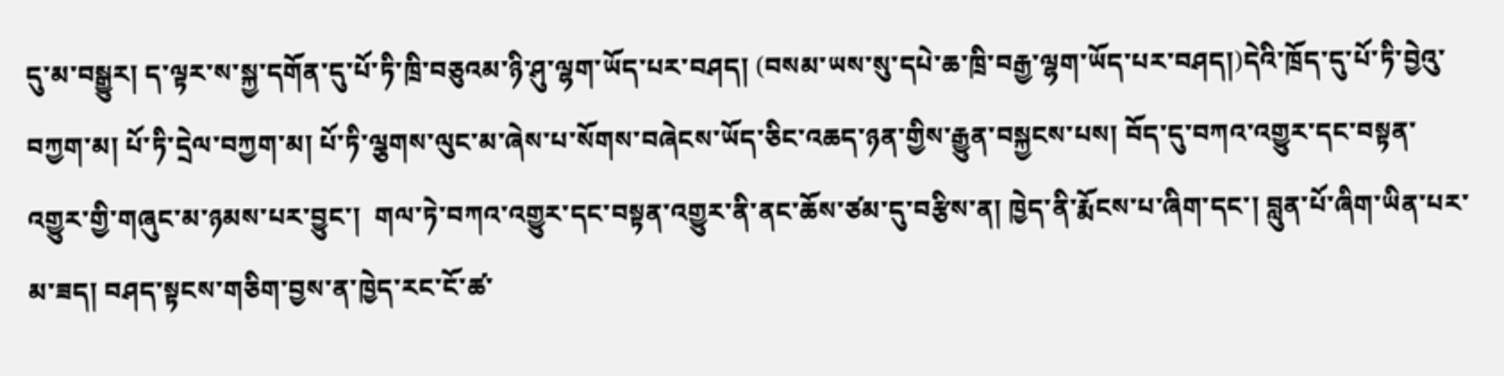དུ་མ་བསྒྱུར། ད་ལྟར་ས་སྐྱ་དགོན་དུ་པོ་ཏི་ཁྲི་བཅུའམ་ཉི་ཤུ་ལྷག་ཡོད་པར་བཤད། (བསམ་ཡས་སུ་དཔེ་ཆ་ཁྲི་བརྒྱ་ལྷག་ཡོད་པར་བཤད།)དེའི་ཁྲོད་དུ་པོ་ཏི་བྱེའུ་བཀྱག་མ། པོ་ཏི་དྲེལ་བཀྱག་མ། པོ་ཏི་ལྕགས་ལུང་མ་ཞེས་པ་སོགས་བཞེངས་ཡོད་ཅིང་འཆད་ཉན་གྱིས་རྒྱུན་བསྐྱངས་པས། བོད་དུ་བཀའ་འགྱུར་དང་བསྟན་འགྱུར་གྱི་གཞུང་མ་ཉམས་པར་བྱུང་།  གལ་ཏེ་བཀའ་འགྱུར་དང་བསྟན་འགྱུར་ནི་ནང་ཆོས་ཙམ་དུ་བརྩིས་ན། ཁྱེད་ནི་རྨོངས་པ་ཞིག་དང་། བླུན་པོ་ཞིག་ཡིན་པར་མ་ཟད། བཤད་སྟངས་གཅིག་བྱས་ན་ཁྱེད་རང་ངོ་ཚ་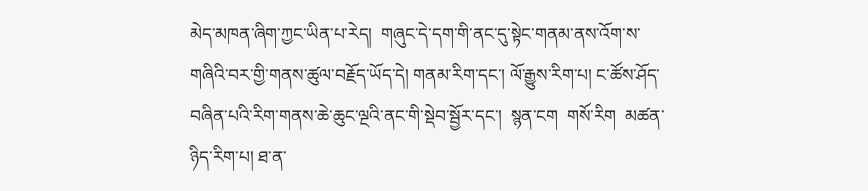མེད་མཁན་ཞིག་ཀྱང་ཡིན་པ་རེད།  གཞུང་དེ་དག་གི་ནང་དུ་སྟེང་གནམ་ནས་འོག་ས་གཞིའི་བར་གྱི་གནས་ཚུལ་བརྗོད་ཡོད་དེ། གནམ་རིག་དང་། ལོ་རྒྱུས་རིག་པ། ང་ཚོས་ཤོད་བཞིན་པའི་རིག་གནས་ཆེ་ཆུང་ལྔའི་ནང་གི་སྡེབ་སྦྱོར་དང་།  སྙན་ངག  གསོ་རིག  མཚན་ཉིད་རིག་པ། ཐ་ན་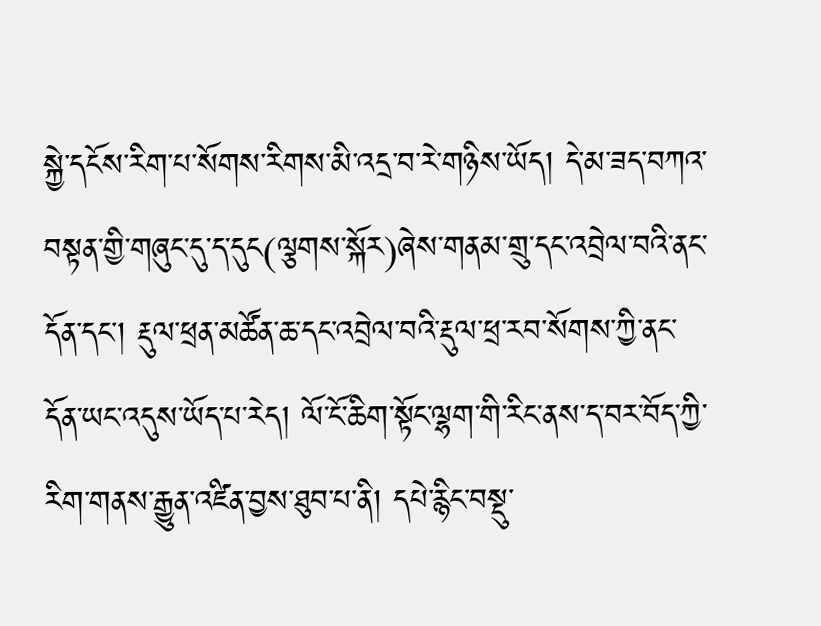སྐྱེ་དངོས་རིག་པ་སོགས་རིགས་མི་འདྲ་བ་རེ་གཉིས་ཡོད། དེ་མ་ཟད་བཀའ་བསྟན་གྱི་གཞུང་དུ་ད་དུང(ལྕགས་སྐོར)ཞེས་གནམ་གྲུ་དང་འབྲེལ་བའི་ནང་དོན་དང་། རྡུལ་ཕྲན་མཚོན་ཆ་དང་འབྲེལ་བའི་རྡུལ་ཕྲ་རབ་སོགས་ཀྱི་ནང་དོན་ཡང་འདུས་ཡོད་པ་རེད། ལོ་ངོ་ཆིག་སྟོང་ལྷག་གི་རིང་ནས་ད་བར་བོད་ཀྱི་རིག་གནས་རྒྱུན་འཛིན་བྱས་ཐུབ་པ་ནི། དཔེ་རྙིང་བསྡུ་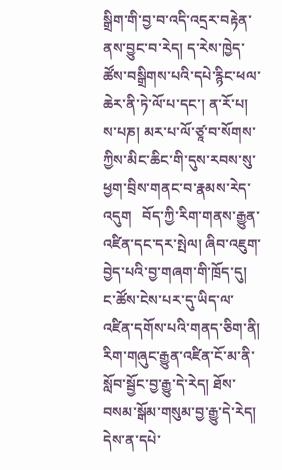སྒྲིག་གི་བྱ་བ་འདི་འདྲར་བརྟེན་ནས་བྱུང་བ་རེད། ད་རེས་ཁྱེད་ཚོས་བསྒྲིགས་པའི་དཔེ་རྙིང་ཕལ་ཆེར་ནི་ཏེ་ལོ་པ་དང་། ན་རོ་པ། ས་པཎ། མར་པ་ལོ་ཙཱ་བ་སོགས་ཀྱིས་མིང་ཆིང་གི་དུས་རབས་སུ་ཕྱག་བྲིས་གནང་བ་རྣམས་རེད་འདུག   བོད་ཀྱི་རིག་གནས་རྒྱུན་འཛིན་དང་དར་སྤེལ། ཞིབ་འཇུག་བྱེད་པའི་བྱ་གཞག་གི་ཁྲོད་དུ། ང་ཚོས་ངེས་པར་དུ་ཡིད་ལ་འཛིན་དགོས་པའི་གནད་ཅིག་ནི། རིག་གཞུང་རྒྱུན་འཛིན་ངོ་མ་ནི་སློབ་སྦྱོང་བྱ་རྒྱུ་དེ་རེད། ཐོས་བསམ་སྒོམ་གསུམ་བྱ་རྒྱུ་དེ་རེད།  དེས་ན་དཔེ་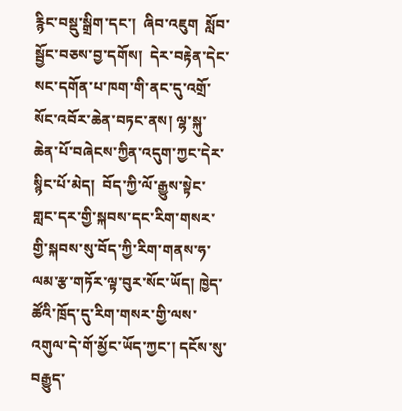རྙིང་བསྡུ་སྒྲིག་དང་།  ཞིབ་འཇུག  སློབ་སྦྱོང་བཅས་བྱ་དགོས།  དེར་བརྟེན་དེང་སང་དགོན་པ་ཁག་གི་ནང་དུ་འགྲོ་སོང་འབོར་ཆེན་བཏང་ནས། ལྷ་སྐུ་ཆེན་པོ་བཞེངས་ཀྱིན་འདུག་ཀྱང་དེར་སྙིང་པོ་མེད།  བོད་ཀྱི་ལོ་རྒྱུས་སྟེང་གླང་དར་གྱི་སྐབས་དང་རིག་གསར་གྱི་སྐབས་སུ་བོད་ཀྱི་རིག་གནས་ཧ་ལམ་རྩ་གཏོར་ལྟ་བུར་སོང་ཡོད། ཁྱེད་ཚོའི་ཁྲོད་དུ་རིག་གསར་གྱི་ལས་འགུལ་དེ་གོ་མྱོང་ཡོད་ཀྱང་། དངོས་སུ་བརྒྱུད་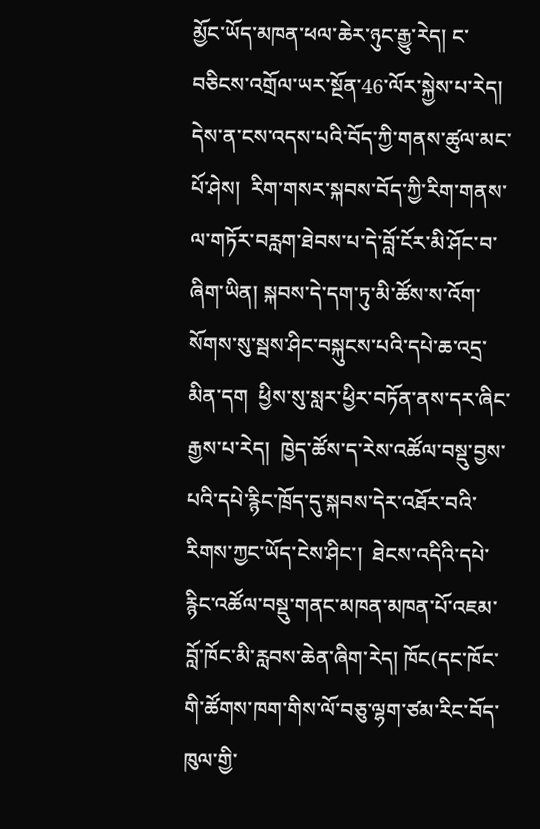མྱོང་ཡོད་མཁན་ཕལ་ཆེར་ཉུང་རྒྱུ་རེད། ང་བཅིངས་འགྲོལ་ཡར་སྔོན་46་ལོར་སྐྱེས་པ་རེད། དེས་ན་ངས་འདས་པའི་བོད་ཀྱི་གནས་ཚུལ་མང་པོ་ཤེས།  རིག་གསར་སྐབས་བོད་ཀྱི་རིག་གནས་ལ་གཏོར་བརླག་ཐེབས་པ་དེ་བློ་ངོར་མི་ཤོང་བ་ཞིག་ཡིན། སྐབས་དེ་དག་ཏུ་མི་ཚོས་ས་འོག་སོགས་སུ་སྦས་ཤིང་བསྐུངས་པའི་དཔེ་ཆ་འདྲ་མིན་དག  ཕྱིས་སུ་སླར་ཕྱིར་བཏོན་ནས་དར་ཞིང་རྒྱས་པ་རེད།  ཁྱེད་ཚོས་ད་རེས་འཚོལ་བསྡུ་བྱས་པའི་དཔེ་རྙིང་ཁྲོད་དུ་སྐབས་དེར་འཐོར་བའི་རིགས་ཀྱང་ཡོད་ངེས་ཤིང་།  ཐེངས་འདིའི་དཔེ་རྙིང་འཚོལ་བསྡུ་གནང་མཁན་མཁན་པོ་འཇམ་བློ་ཁོང་མི་རླབས་ཆེན་ཞིག་རེད། ཁོང(དང་ཁོང་གི་ཚོགས་ཁག་གིས་ལོ་བཅུ་ལྷག་ཙམ་རིང་བོད་ཁུལ་གྱི་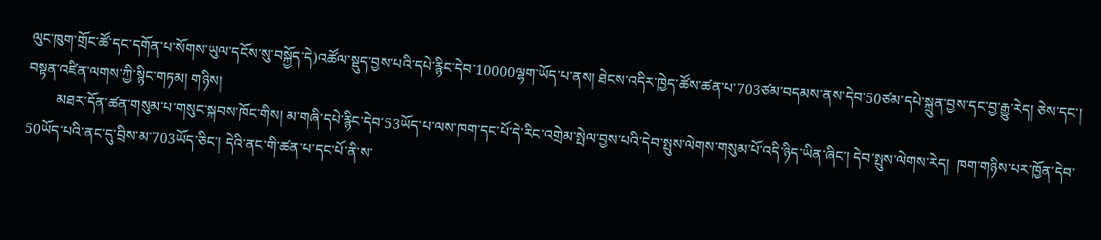ལུང་ཁུག་གྲོང་ཚོ་དང་དགོན་པ་སོགས་ཡུལ་དངོས་སུ་བསྐྱོད་དེ)འཚོལ་སྡུད་བྱས་པའི་དཔེ་རྙིང་དེབ་10000ལྷག་ཡོད་པ་ནས། ཐེངས་འདིར་ཁྱེད་ཚོས་ཚན་པ་703ཙམ་བདམས་ནས་དེབ་50ཙམ་དཔེ་སྐྲུན་བྱས་དང་བྱ་རྒྱུ་རེད། ཅེས་དང་།
བསྟན་འཛིན་ལགས་ཀྱི་སྙིང་གཏམ། གཉིས།
        མཐར་དོན་ཚན་གསུམ་པ་གསུང་སྐབས་ཁོང་གིས། མ་གཞི་དཔེ་རྙིང་དེབ་53ཡོད་པ་ལས་ཁག་དང་པོ་དེ་རིང་འགྲེམ་སྤེལ་བྱས་པའི་དེབ་སྤུས་ལེགས་གསུམ་པོ་འདི་ཉིད་ཡིན་ཞིང་། དེབ་སྤུས་ལེགས་རེད།  ཁག་གཉིས་པར་ཁྱོན་དེབ་50ཡོད་པའི་ནང་དུ་བྲིས་མ་703ཡོད་ཅིང་། དེའི་ནང་གི་ཚན་པ་དང་པོ་ནི་ས་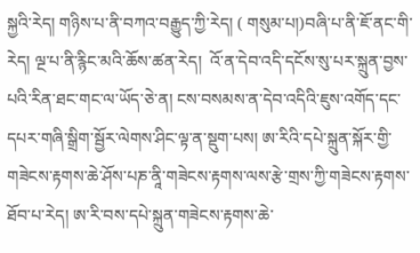སྐྱའི་རེད། གཉིས་པ་ནི་བཀའ་བརྒྱུད་ཀྱི་རེད། ( གསུམ་པ།)བཞི་པ་ནི་ཇོ་ནང་གི་རེད། ལྔ་པ་ནི་རྙིང་མའི་ཆོས་ཚན་རེད།  འོ་ན་དེབ་འདི་དངོས་སུ་པར་སྐྲུན་བྱས་པའི་རིན་ཐང་གང་ལ་ཡོད་ཅེ་ན། ངས་བསམས་ན་དེབ་འདིའི་ཇུས་འགོད་དང་དཔར་གཞི་སྒྲིག་སྦྱོར་ལེགས་ཤིང་ལྟ་ན་སྡུག་པས། ཨ་རིའི་དཔེ་སྐྲུན་སྐོར་གྱི་གཟེངས་རྟགས་ཆེ་ཤོས་པཎ་ནཱི་གཟེངས་རྟགས་ལས་རྩེ་གྲས་ཀྱི་གཟེངས་རྟགས་ཐོབ་པ་རེད། ཨ་རི་བས་དཔེ་སྐྲུན་གཟེངས་རྟགས་ཆེ་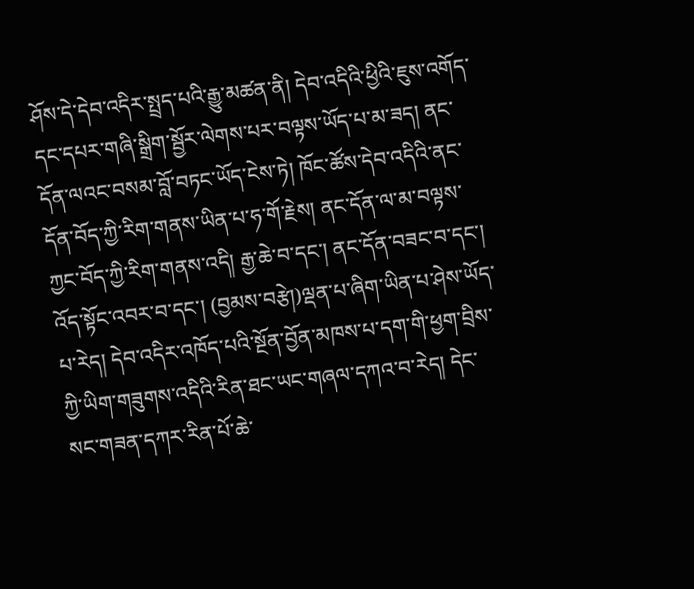ཤོས་དེ་དེབ་འདིར་སྤྲད་པའི་རྒྱུ་མཚན་ནི། དེབ་འདིའི་ཕྱིའི་ཇུས་འགོད་དང་དཔར་གཞི་སྒྲིག་སྦྱོར་ལེགས་པར་བལྟས་ཡོད་པ་མ་ཟད། ནང་དོན་ལའང་བསམ་བློ་བཏང་ཡོད་ངེས་ཏེ། ཁོང་ཚོས་དེབ་འདིའི་ནང་དོན་བོད་ཀྱི་རིག་གནས་ཡིན་པ་ཧ་གོ་རྗེས། ནང་དོན་ལ་མ་བལྟས་ཀྱང་བོད་ཀྱི་རིག་གནས་འདི། རྒྱ་ཆེ་བ་དང་། ནང་དོན་བཟང་བ་དང་། འོད་སྟོང་འབར་བ་དང་། (བྱམས་བརྩེ།)ལྡན་པ་ཞིག་ཡིན་པ་ཤེས་ཡོད་པ་རེད། དེབ་འདིར་འཁོད་པའི་སྔོན་བྱོན་མཁས་པ་དག་གི་ཕྱག་བྲིས་ཀྱི་ཡིག་གཟུགས་འདིའི་རིན་ཐང་ཡང་གཞལ་དཀའ་བ་རེད། དེང་སང་གཟན་དཀར་རིན་པོ་ཆེ་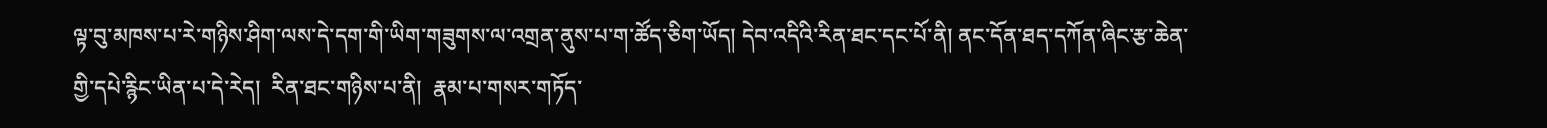ལྟ་བུ་མཁས་པ་རེ་གཉིས་ཤིག་ལས་དེ་དག་གི་ཡིག་གཟུགས་ལ་འགྲན་ནུས་པ་ག་ཚོད་ཅིག་ཡོད། དེབ་འདིའི་རིན་ཐང་དང་པོ་ནི། ནང་དོན་ཐད་དཀོན་ཞིང་རྩ་ཆེན་གྱི་དཔེ་རྙིང་ཡིན་པ་དེ་རེད།  རིན་ཐང་གཉིས་པ་ནི།  རྣམ་པ་གསར་གཏོད་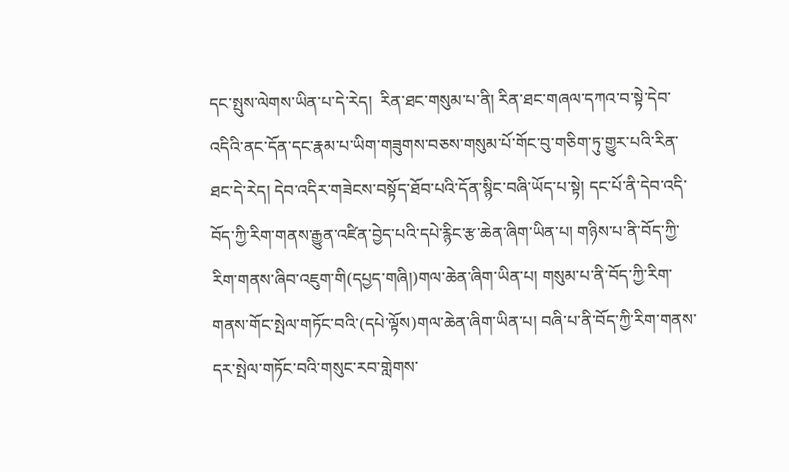དང་སྤུས་ལེགས་ཡིན་པ་དེ་རེད།  རིན་ཐང་གསུམ་པ་ནི། རིན་ཐང་གཞལ་དཀའ་བ་སྟེ་དེབ་འདིའི་ནང་དོན་དང་རྣམ་པ་ཡིག་གཟུགས་བཅས་གསུམ་པོ་གོང་བུ་གཅིག་ཏུ་གྱུར་པའི་རིན་ཐང་དེ་རེད། དེབ་འདིར་གཟེངས་བསྟོད་ཐོབ་པའི་དོན་སྙིང་བཞི་ཡོད་པ་སྟེ། དང་པོ་ནི་དེབ་འདི་བོད་ཀྱི་རིག་གནས་རྒྱུན་འཛིན་བྱེད་པའི་དཔེ་རྙིང་རྩ་ཆེན་ཞིག་ཡིན་པ། གཉིས་པ་ནི་བོད་ཀྱི་རིག་གནས་ཞིབ་འཇུག་གི(དཔྱད་གཞི།)གལ་ཆེན་ཞིག་ཡིན་པ། གསུམ་པ་ནི་བོད་ཀྱི་རིག་གནས་གོང་སྤེལ་གཏོང་བའི་(དཔེ་ལྟོས)གལ་ཆེན་ཞིག་ཡིན་པ། བཞི་པ་ནི་བོད་ཀྱི་རིག་གནས་དར་སྤེལ་གཏོང་བའི་གསུང་རབ་གླེགས་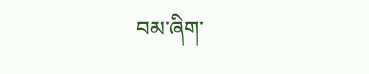བམ་ཞིག་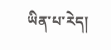ཡིན་པ་རེད།